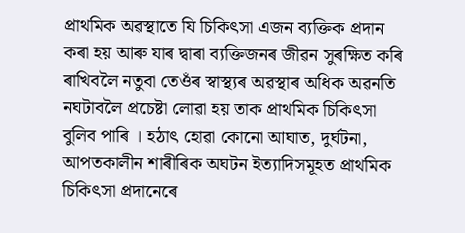প্ৰাথমিক অৱস্থাতে যি চিকিৎসা এজন ব্যক্তিক প্ৰদান কৰা হয় আৰু যাৰ দ্বাৰা ব্যক্তিজনৰ জীৱন সুৰক্ষিত কৰি ৰাখিবলৈ নতুবা তেওঁৰ স্বাস্থ্যৰ অৱস্থাৰ অধিক অৱনতি নঘটাবলৈ প্ৰচেষ্টা লোৱা হয় তাক প্ৰাথমিক চিকিৎসা বুলিব পাৰি । হঠাৎ হোৱা কোনো আঘাত, দুৰ্ঘটনা, আপতকালীন শাৰীৰিক অঘটন ইত্যাদিসমূহত প্ৰাথমিক চিকিৎসা প্ৰদানেৰে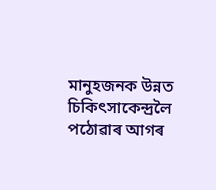মানুহজনক উন্নত চিকিৎসাকেন্দ্ৰলৈ পঠোৱাৰ আগৰ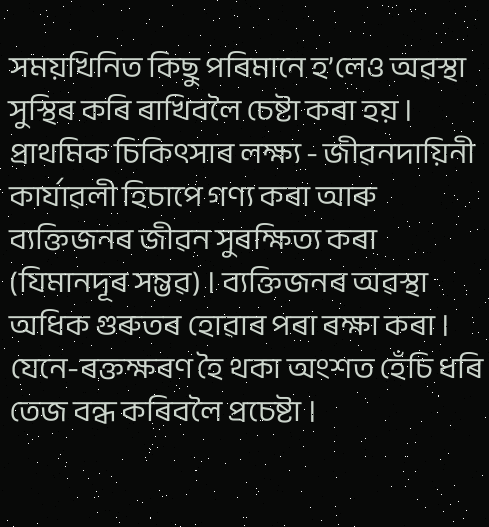সময়খিনিত কিছু পৰিমানে হ’লেও অৱস্থা সুস্থিৰ কৰি ৰাখিবলৈ চেষ্টা কৰা হয় । প্ৰাথমিক চিকিৎসাৰ লক্ষ্য - জীৱনদায়িনী কাৰ্যাৱলী হিচাপে গণ্য কৰা আৰু ব্যক্তিজনৰ জীৱন সুৰক্ষিত্য কৰা (যিমানদূৰ সম্ভৱ) । ব্যক্তিজনৰ অৱস্থা অধিক গুৰুতৰ হোৱাৰ পৰা ৰক্ষা কৰা । যেনে-ৰক্তক্ষৰণ হৈ থকা অংশত হেঁচি ধৰি তেজ বন্ধ কৰিবলৈ প্ৰচেষ্টা ।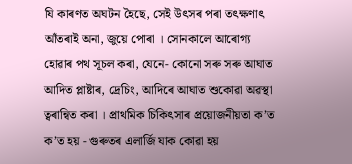যি কাৰণত অঘটন হৈছে, সেই উৎসৰ পৰা তৎক্ষণাৎ আঁতৰাই অনা, জুয়ে পোৰা । সোনকালে আৰোগ্য হোৱাৰ পথ সূচল কৰা, যেনে- কোনো সৰু সৰু আঘাত আদিত প্লাষ্টাৰ, দ্ৰেচিং, আদিৰে আঘাত শুকোৱা অৱস্থা ত্বৰান্বিত কৰা । প্ৰাথমিক চিকিৎসাৰ প্ৰয়োজনীয়তা ক’ত ক’ত হয় - গুৰুতৰ এলাৰ্জি যাক কোৱা হয়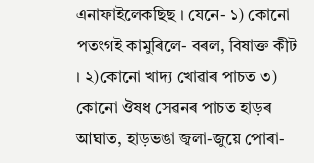এনাফাইলেকছিছ । যেনে- ১) কোনো পতংগই কামুৰিলে- বৰল, বিষাক্ত কীট । ২)কোনো খাদ্য খোৱাৰ পাচত ৩) কোনো ঔষধ সেৱনৰ পাচত হাড়ৰ আঘাত, হাড়ভঙা জ্বলা-জুয়ে পোৰা-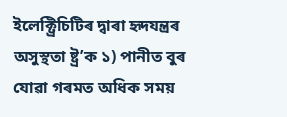ইলেক্ট্ৰিচিটিৰ দ্বাৰা হৃদযন্ত্ৰৰ অসুস্থতা ষ্ট্ৰ’ক ১) পানীত বুৰ যোৱা গৰমত অধিক সময়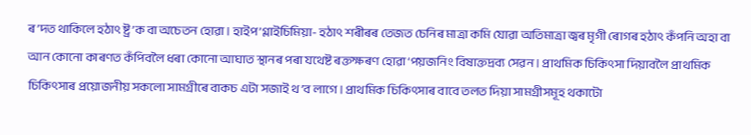ৰ’দত থাকিলে হঠাৎ ষ্ট্ৰ’ক বা অচেতন হোৱা । হাইপ’গ্লাইচিমিয়া- হঠাৎ শৰীৰৰ তেজত চেনিৰ মাত্ৰা কমি যোৱা অতিমাত্ৰা জ্বৰ মৃগী ৰোগৰ হঠাৎ কঁপনি অহা বা আন কোনো কাৰণত কঁপিবলৈ ধৰা কোনো আঘাত স্থানৰ পৰা যথেষ্ট ৰক্তক্ষৰণ হোৱা ‘পয়জনিং বিষাক্তদ্ৰব্য সেৱন । প্ৰাথমিক চিকিৎসা দিয়াবলৈ প্ৰাথমিক চিকিৎসাৰ প্ৰয়োজনীয় সকলো সামগ্ৰীৰে বাকচ এটা সজাই থ’ব লাগে । প্ৰাথমিক চিকিৎসাৰ বাবে তলত দিয়া সামগ্ৰীসমূহ থকাটো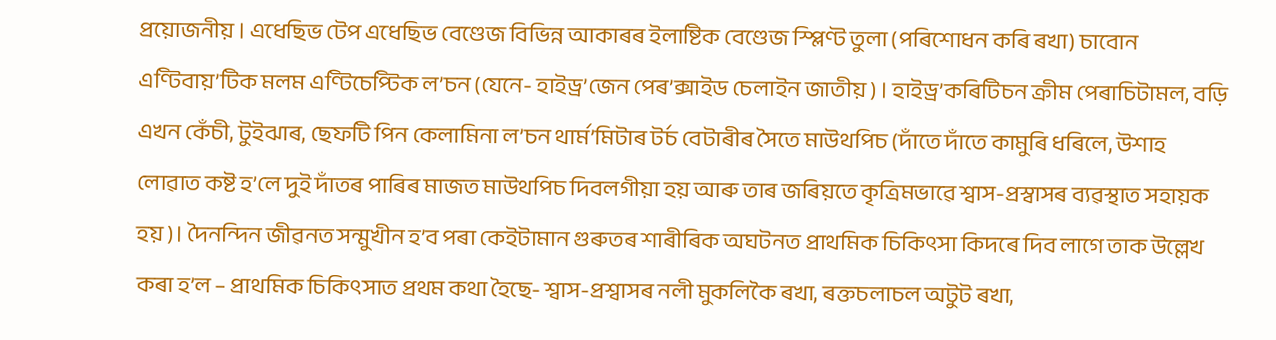প্ৰয়োজনীয় । এধেছিভ টেপ এধেছিভ বেণ্ডেজ বিভিন্ন আকাৰৰ ইলাষ্টিক বেণ্ডেজ স্প্লিণ্ট তুলা (পৰিশোধন কৰি ৰখা) চাবোন এণ্টিবায়’টিক মলম এণ্টিচেপ্টিক ল’চন (যেনে- হাইড্ৰ’জেন পেৰ’ক্সাইড চেলাইন জাতীয় ) । হাইড্ৰ’কৰিটিচন ক্ৰীম পেৰাচিটামল, বড়ি এখন কেঁচী, টুইঝাৰ, ছেফটি পিন কেলামিনা ল’চন থাৰ্ম’মিটাৰ টৰ্চ বেটাৰীৰ সৈতে মাউথপিচ (দাঁতে দাঁতে কামুৰি ধৰিলে, উশাহ লোৱাত কষ্ট হ’লে দুই দাঁতৰ পাৰিৰ মাজত মাউথপিচ দিবলগীয়া হয় আৰু তাৰ জৰিয়তে কৃত্ৰিমভাৱে শ্বাস-প্ৰস্বাসৰ ব্যৱস্থাত সহায়ক হয় )। দৈনন্দিন জীৱনত সন্মুখীন হ’ব পৰা কেইটামান গুৰুতৰ শাৰীৰিক অঘটনত প্ৰাথমিক চিকিৎসা কিদৰে দিব লাগে তাক উল্লেখ কৰা হ’ল – প্ৰাথমিক চিকিৎসাত প্ৰথম কথা হৈছে- শ্বাস-প্ৰশ্বাসৰ নলী মুকলিকৈ ৰখা, ৰক্তচলাচল অটুট ৰখা,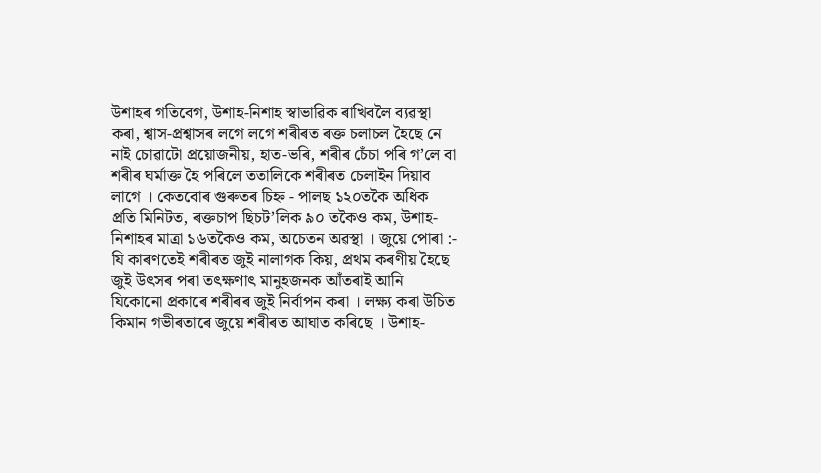উশাহৰ গতিবেগ, উশাহ-নিশাহ স্বাভাৱিক ৰাখিবলৈ ব্যৱস্থা কৰা, শ্বাস-প্ৰশ্বাসৰ লগে লগে শৰীৰত ৰক্ত চলাচল হৈছে নে নাই চোৱাটো প্ৰয়োজনীয়, হাত-ভৰি, শৰীৰ চেঁচা পৰি গ’লে বা শৰীৰ ঘৰ্মাক্ত হৈ পৰিলে ততালিকে শৰীৰত চেলাইন দিয়াব লাগে । কেতবোৰ গুৰুতৰ চিহ্ন - পালছ ১২০তকৈ অধিক প্ৰতি মিনিটত, ৰক্তচাপ ছিচট’লিক ৯০ তকৈও কম, উশাহ-নিশাহৰ মাত্ৰা ১৬তকৈও কম, অচেতন অৱস্থা । জুয়ে পোৰা :- যি কাৰণতেই শৰীৰত জুই নালাগক কিয়, প্ৰথম কৰণীয় হৈছে জুই উৎসৰ পৰা তৎক্ষণাৎ মানুহজনক আঁতৰাই আনি যিকোনো প্ৰকাৰে শৰীৰৰ জুই নিৰ্বাপন কৰা । লক্ষ্য কৰা উচিত কিমান গভীৰতাৰে জুয়ে শৰীৰত আঘাত কৰিছে । উশাহ-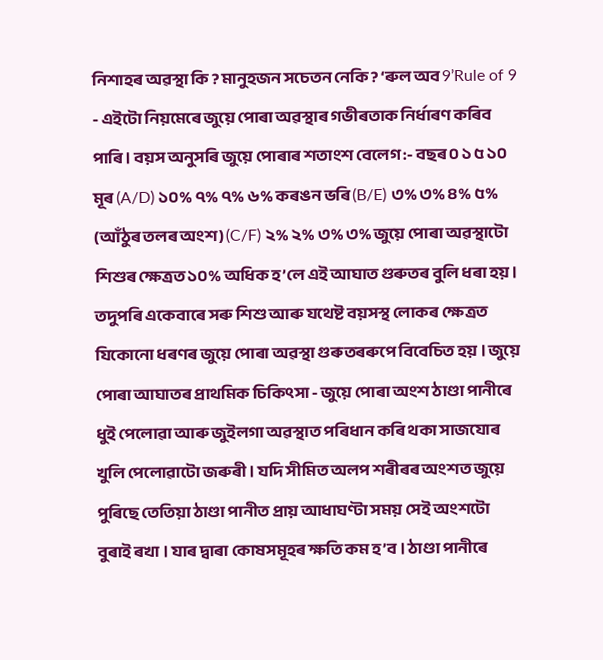নিশাহৰ অৱস্থা কি ? মানুহজন সচেতন নেকি ? ‘ৰুল অব 9’Rule of 9 - এইটো নিয়মেৰে জুয়ে পোৰা অৱস্থাৰ গভীৰতাক নিৰ্ধাৰণ কৰিব পাৰি । বয়স অনুসৰি জুয়ে পোৰাৰ শতাংশ বেলেগ :- বছৰ ০ ১ ৫ ১০ মূৰ (A/D) ১০% ৭% ৭% ৬% কৰঙন ভৰি (B/E) ৩% ৩% ৪% ৫% (আঁঠুৰ তলৰ অংশ) (C/F) ২% ২% ৩% ৩% জুয়ে পোৰা অৱস্থাটো শিশুৰ ক্ষেত্ৰত ১০% অধিক হ’লে এই আঘাত গুৰুতৰ বুলি ধৰা হয় । তদুপৰি একেবাৰে সৰু শিশু আৰু যথেষ্ট বয়সস্থ লোকৰ ক্ষেত্ৰত যিকোনো ধৰণৰ জুয়ে পোৰা অৱস্থা গুৰুতৰৰুপে বিবেচিত হয় । জুয়ে পোৰা আঘাতৰ প্ৰাথমিক চিকিৎসা - জুয়ে পোৰা অংশ ঠাণ্ডা পানীৰে ধুই পেলোৱা আৰু জুইলগা অৱস্থাত পৰিধান কৰি থকা সাজযোৰ খুলি পেলোৱাটো জৰুৰী । যদি সীমিত অলপ শৰীৰৰ অংশত জুয়ে পুৰিছে তেতিয়া ঠাণ্ডা পানীত প্ৰায় আধাঘণ্টা সময় সেই অংশটো বুৰাই ৰখা । যাৰ দ্বাৰা কোষসমূহৰ ক্ষতি কম হ’ব । ঠাণ্ডা পানীৰে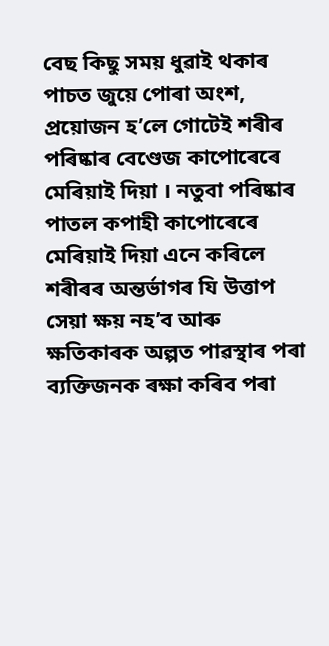বেছ কিছু সময় ধুৱাই থকাৰ পাচত জুয়ে পোৰা অংশ, প্ৰয়োজন হ’লে গোটেই শৰীৰ পৰিষ্কাৰ বেণ্ডেজ কাপোৰেৰে মেৰিয়াই দিয়া । নতুবা পৰিষ্কাৰ পাতল কপাহী কাপোৰেৰে মেৰিয়াই দিয়া এনে কৰিলে শৰীৰৰ অন্তৰ্ভাগৰ যি উত্তাপ সেয়া ক্ষয় নহ’ব আৰু ক্ষতিকাৰক অল্পত পাৱস্থাৰ পৰা ব্যক্তিজনক ৰক্ষা কৰিব পৰা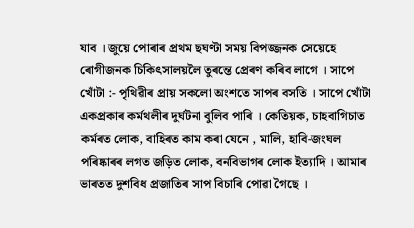যাব । জুয়ে পোৰাৰ প্ৰথম ছঘণ্টা সময় বিপজ্জনক সেয়েহে ৰোগীজনক চিকিৎসালয়লৈ তুৰন্তে প্ৰেৰণ কৰিব লাগে । সাপে খোঁটা :- পৃথিৱীৰ প্ৰায় সকলো অংশতে সাপৰ বসতি । সাপে খোঁটা একপ্ৰকাৰ কৰ্মথলীৰ দুৰ্ঘটনা বুলিব পাৰি । কেতিয়ক, চাহবাগিচাত কৰ্মৰত লোক, বাহিৰত কাম কৰা যেনে , মালি, হাবি-জংঘল পৰিষ্কাৰৰ লগত জড়িত লোক, বনবিভাগৰ লোক ইত্যাদি । আমাৰ ভাৰতত দুশবিধ প্ৰজাতিৰ সাপ বিচাৰি পোৱা গৈছে ।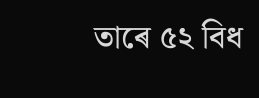তাৰে ৫২ বিধ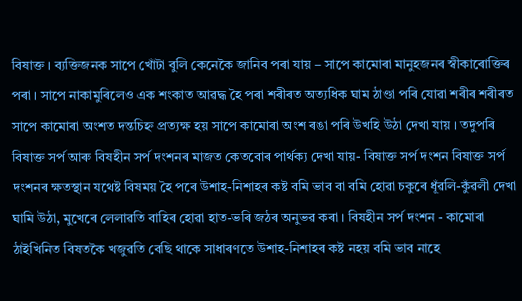বিষাক্ত । ব্যক্তিজনক সাপে খোঁটা বুলি কেনেকৈ জানিব পৰা যায় – সাপে কামোৰা মানুহজনৰ স্বীকাৰোক্তিৰ পৰা । সাপে নাকামুৰিলেও এক শংকাত আৱদ্ধ হৈ পৰা শৰীৰত অত্যধিক ঘাম ঠাণ্ডা পৰি যোৱা শৰীৰ শৰীৰত সাপে কামোৰা অংশত দন্তচিহ্ন প্ৰত্যক্ষ হয় সাপে কামোৰা অংশ ৰঙা পৰি উখহি উঠা দেখা যায় । তদুপৰি বিষাক্ত সৰ্প আৰু বিষহীন সৰ্প দংশনৰ মাজত কেতবোৰ পাৰ্থক্য দেখা যায়- বিষাক্ত সৰ্প দংশন বিষাক্ত সৰ্প দংশনৰ ক্ষতস্থান যথেষ্ট বিষময় হৈ পৰে উশাহ-নিশাহৰ কষ্ট বমি ভাব বা বমি হোৱা চকুৰে ধূঁৱলি-কুঁৱলী দেখা ঘামি উঠা, মুখেৰে লেলাৱতি বাহিৰ হোৱা হাত-ভৰি জঠৰ অনুভৱ কৰা । বিষহীন সৰ্প দংশন - কামোৰা ঠাইখিনিত বিষতকৈ খজুৱতি বেছি থাকে সাধাৰণতে উশাহ-নিশাহৰ কষ্ট নহয় বমি ভাব নাহে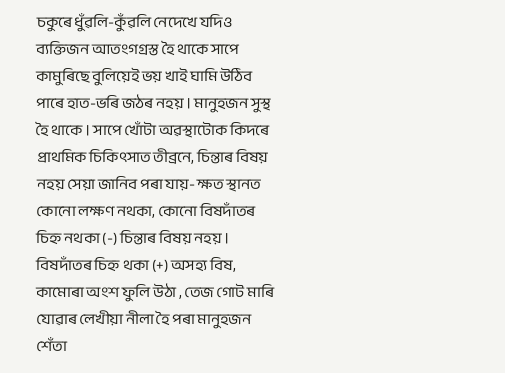চকুৰে ধুঁৱলি-কুঁৱলি নেদেখে যদিও ব্যক্তিজন আতংগগ্ৰস্ত হৈ থাকে সাপে কামুৰিছে বুলিয়েই ভয় খাই ঘামি উঠিব পাৰে হাত-ভৰি জঠৰ নহয় । মানুহজন সুস্থ হৈ থাকে । সাপে খোঁটা অৱস্থাটোক কিদৰে প্ৰাথমিক চিকিৎসাত তীব্ৰনে, চিন্তাৰ বিষয় নহয় সেয়া জানিব পৰা যায়- ক্ষত স্থানত কোনো লক্ষণ নথকা, কোনো বিষদাঁতৰ চিহ্ন নথকা (-) চিন্তাৰ বিষয় নহয় । বিষদাঁতৰ চিহ্ন থকা (+) অসহ্য বিষ, কামোৰা অংশ ফুলি উঠা , তেজ গোট মাৰি যোৱাৰ লেখীয়া নীলা হৈ পৰা মানুহজন শেঁতা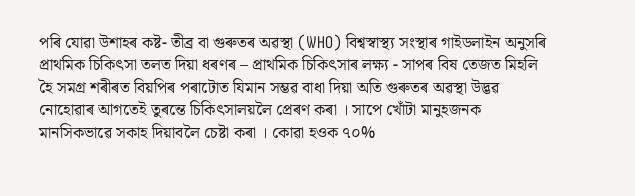পৰি যোৱা উশাহৰ কষ্ট- তীব্ৰ বা গুৰুতৰ অৱস্থা (WHO) বিশ্বস্বাস্থ্য সংস্থাৰ গাইডলাইন অনুসৰি প্ৰাথমিক চিকিৎসা তলত দিয়া ধৰণৰ – প্ৰাথমিক চিকিৎসাৰ লক্ষ্য - সাপৰ বিষ তেজত মিহলি হৈ সমগ্ৰ শৰীৰত বিয়পিৰ পৰাটোত যিমান সম্ভৱ বাধা দিয়া অতি গুৰুতৰ অৱস্থা উদ্ভৱ নোহোৱাৰ আগতেই তুৰন্তে চিকিৎসালয়লৈ প্ৰেৰণ কৰা । সাপে খোঁটা মানুহজনক মানসিকভাৱে সকাহ দিয়াবলৈ চেষ্টা কৰা । কোৱা হওক ৭০%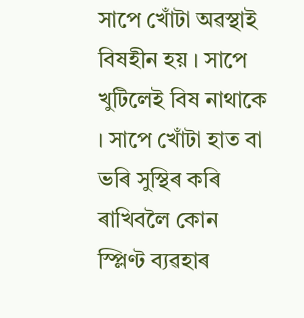সাপে খোঁটা অৱস্থাই বিষহীন হয় । সাপে খুটিলেই বিষ নাথাকে । সাপে খোঁটা হাত বা ভৰি সুস্থিৰ কৰি ৰাখিবলৈ কোন স্প্লিণ্ট ব্যৱহাৰ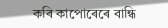কৰি কাপোৰেৰে বান্ধি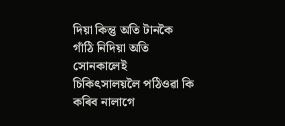দিয়া কিন্তু অতি টানকৈ গাঁঠি নিদিয়া অতি সোনকালেই চিকিৎসালয়লৈ পঠিওৱা কি কৰিব নালাগে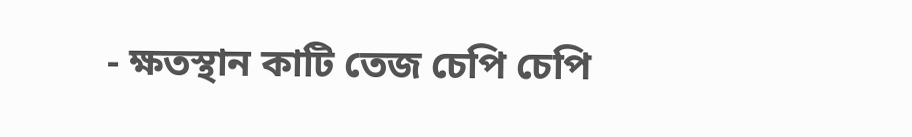- ক্ষতস্থান কাটি তেজ চেপি চেপি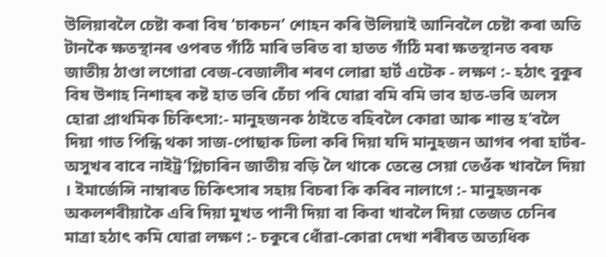উলিয়াবলৈ চেষ্টা কৰা বিষ ‘চাকচন’ শোহন কৰি উলিয়াই আনিবলৈ চেষ্টা কৰা অতি টানকৈ ক্ষতস্থানৰ ওপৰত গাঁঠি মাৰি ভৰিত বা হাতত গাঁঠি মৰা ক্ষতস্থানত বৰফ জাতীয় ঠাণ্ডা লগোৱা বেজ-বেজালীৰ শৰণ লোৱা হাৰ্ট এটেক - লক্ষণ :- হঠাৎ বুকুৰ বিষ উশাহ নিশাহৰ কষ্ট হাত ভৰি চেঁচা পৰি যোৱা বমি বমি ভাব হাত-ভৰি অলস হোৱা প্ৰাথমিক চিকিৎসা:- মানুহজনক ঠাইতে বহিবলৈ কোৱা আৰু শান্ত হ’বলৈ দিয়া গাত পিন্ধি থকা সাজ-পোছাক ঢিলা কৰি দিয়া যদি মানুহজন আগৰ পৰা হাৰ্টৰ-অসুখৰ বাবে নাইট্ৰ’গ্লিচাৰিন জাতীয় বড়ি লৈ থাকে তেন্তে সেয়া তেওঁক খাবলৈ দিয়া । ইমাৰ্জেন্সি নাম্বাৰত চিকিৎসাৰ সহায় বিচৰা কি কৰিব নালাগে :- মানুহজনক অকলশৰীয়াকৈ এৰি দিয়া মুখত পানী দিয়া বা কিবা খাবলৈ দিয়া তেজত চেনিৰ মাত্ৰা হঠাৎ কমি যোৱা লক্ষণ :- চকুৰে ধোঁৱা-কোৱা দেখা শৰীৰত অত্যধিক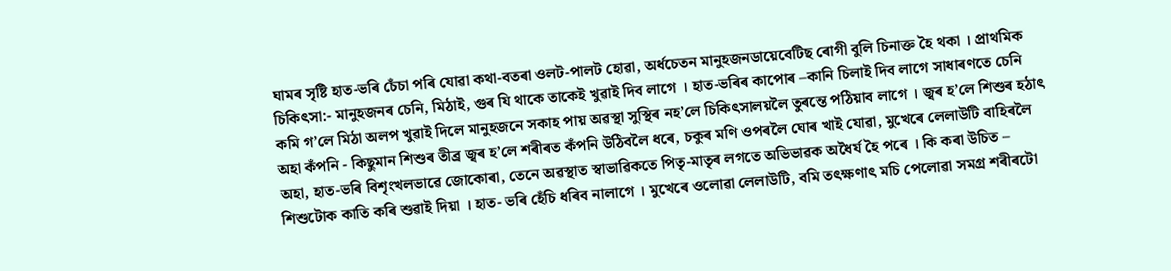ঘামৰ সৃষ্টি হাত-ভৰি চেঁচা পৰি যোৱা কথা-বতৰা ওলট-পালট হোৱা, অৰ্ধচেতন মানুহজনডায়েবেটিছ ৰোগী বুলি চিনাক্ত হৈ থকা । প্ৰাথমিক চিকিৎসা:- মানুহজনৰ চেনি, মিঠাই, গুৰ যি থাকে তাকেই খুৱাই দিব লাগে । হাত-ভৰিৰ কাপোৰ –কানি চিলাই দিব লাগে সাধাৰণতে চেনি কমি গ’লে মিঠা অলপ খুৱাই দিলে মানুহজনে সকাহ পায় অৱস্থা সুস্থিৰ নহ’লে চিকিৎসালয়লৈ তুৰন্তে পঠিয়াব লাগে । জ্বৰ হ’লে শিশুৰ হঠাৎ অহা কঁপনি - কিছুমান শিশুৰ তীব্ৰ জ্বৰ হ’লে শৰীৰত কঁপনি উঠিবলৈ ধৰে, চকুৰ মণি ওপৰলৈ ঘোৰ খাই যোৱা, মুখেৰে লেলাউটি বাহিৰলৈ অহা, হাত-ভৰি বিশৃংখলভাৱে জোকোৰা, তেনে অৱস্থাত স্বাভাৱিকতে পিতৃ-মাতৃৰ লগতে অভিভাৱক অধৈৰ্য হৈ পৰে । কি কৰা উচিত – শিশুটোক কাতি কৰি শুৱাই দিয়া । হাত- ভৰি হেঁচি ধৰিব নালাগে । মুখেৰে ওলোৱা লেলাউটি, বমি তৎক্ষণাৎ মচি পেলোৱা সমগ্ৰ শৰীৰটো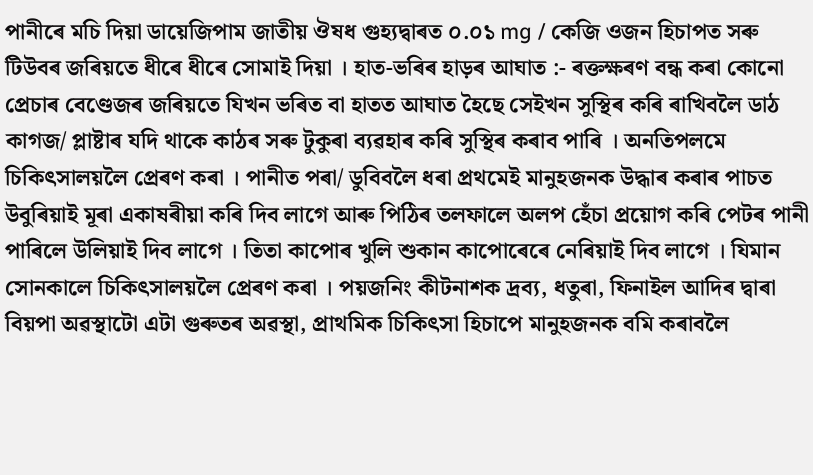পানীৰে মচি দিয়া ডায়েজিপাম জাতীয় ঔষধ গুহ্যদ্বাৰত ০.০১ mg / কেজি ওজন হিচাপত সৰু টিউবৰ জৰিয়তে ধীৰে ধীৰে সোমাই দিয়া । হাত-ভৰিৰ হাড়ৰ আঘাত :- ৰক্তক্ষৰণ বন্ধ কৰা কোনো প্ৰেচাৰ বেণ্ডেজৰ জৰিয়তে যিখন ভৰিত বা হাতত আঘাত হৈছে সেইখন সুস্থিৰ কৰি ৰাখিবলৈ ডাঠ কাগজ/ প্লাষ্টাৰ যদি থাকে কাঠৰ সৰু টুকুৰা ব্যৱহাৰ কৰি সুস্থিৰ কৰাব পাৰি । অনতিপলমে চিকিৎসালয়লৈ প্ৰেৰণ কৰা । পানীত পৰা/ ডুবিবলৈ ধৰা প্ৰথমেই মানুহজনক উদ্ধাৰ কৰাৰ পাচত উবুৰিয়াই মূৰা একাষৰীয়া কৰি দিব লাগে আৰু পিঠিৰ তলফালে অলপ হেঁচা প্ৰয়োগ কৰি পেটৰ পানী পাৰিলে উলিয়াই দিব লাগে । তিতা কাপোৰ খুলি শুকান কাপোৰেৰে নেৰিয়াই দিব লাগে । যিমান সোনকালে চিকিৎসালয়লৈ প্ৰেৰণ কৰা । পয়জনিং কীটনাশক দ্ৰব্য, ধতুৰা, ফিনাইল আদিৰ দ্বাৰা বিয়পা অৱস্থাটো এটা গুৰুতৰ অৱস্থা, প্ৰাথমিক চিকিৎসা হিচাপে মানুহজনক বমি কৰাবলৈ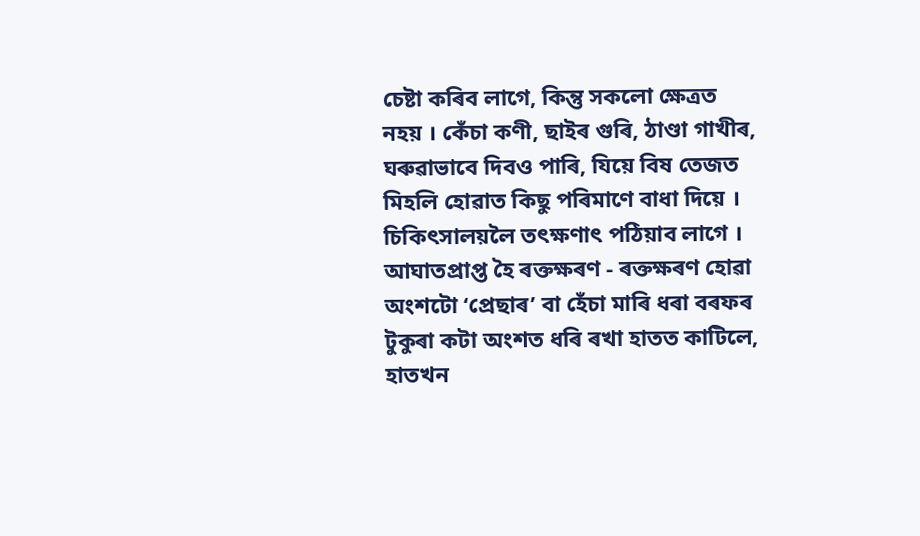চেষ্টা কৰিব লাগে, কিন্তু সকলো ক্ষেত্ৰত নহয় । কেঁচা কণী, ছাইৰ গুৰি, ঠাণ্ডা গাখীৰ, ঘৰুৱাভাবে দিবও পাৰি, যিয়ে বিষ তেজত মিহলি হোৱাত কিছু পৰিমাণে বাধা দিয়ে । চিকিৎসালয়লৈ তৎক্ষণাৎ পঠিয়াব লাগে । আঘাতপ্ৰাপ্ত হৈ ৰক্তক্ষৰণ - ৰক্তক্ষৰণ হোৱা অংশটো ‘প্ৰেছাৰ’ বা হেঁচা মাৰি ধৰা বৰফৰ টুকুৰা কটা অংশত ধৰি ৰখা হাতত কাটিলে, হাতখন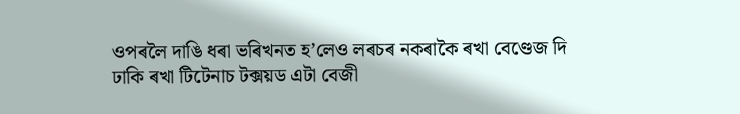ওপৰলৈ দাঙি ধৰা ভৰিখনত হ’লেও লৰচৰ নকৰাকৈ ৰখা বেণ্ডেজ দি ঢাকি ৰখা টিটেনাচ টক্সয়ড এটা বেজী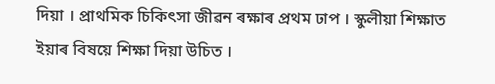দিয়া । প্ৰাথমিক চিকিৎসা জীৱন ৰক্ষাৰ প্ৰথম ঢাপ । স্কুলীয়া শিক্ষাত ইয়াৰ বিষয়ে শিক্ষা দিয়া উচিত ।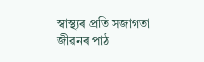স্বাস্থ্যৰ প্ৰতি সজাগতা জীৱনৰ পাঠ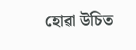হোৱা উচিত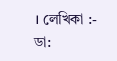। লেখিকা :- ডা: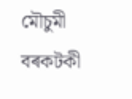মৌচুমী বৰকটকী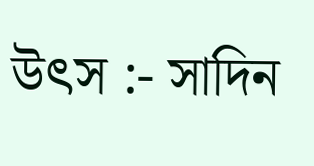উৎস :- সাদিন